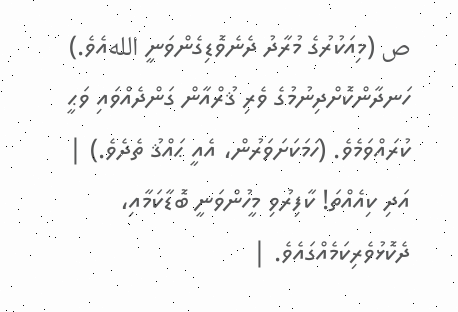ص (މިއަކުރުގެ މުރާދު ދެނެވޮޑިގެންވަނީ اللهއެވެ.) ހަނދާންކޮށްދިނުމުގެ ވެރި ޤުރްއާން ގަންދެއްވައި ވަޙީ ކުރައްވަމެވެ. (ހަމަކަށަވަރުން، އެއީ ޙައްޤު ތެދެވެ.) |
އަދި ކިއެއްތަ! ކާފިރުވި މީހުންވަނީ ބޮޑާކަމާއި، ދެކޮޅުވެރިކަމެއްގައެވެ. |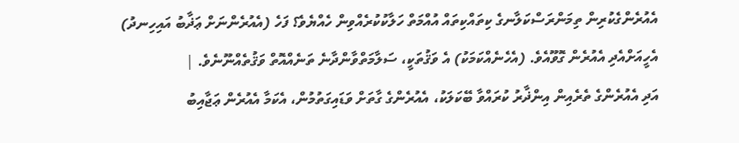އެއުރެންގެކުރިން ތިމަންރަސްކަލާނގެ ކިތައްކިތައް އުއްމަތް ހަލާކުކުރެއްވިން ހެއްޔެވެ؟ ފަހެ (އެއުރެންނަށް ޢަޛާބު އައިހިނދު) އެހީއަށްއެދި އެއުރެން ގޮވޫއެވެ. (އެހެނެއްކަމަކު) އެ ވަޤުތަކީ، ސަލާމަތްވާންދާނެ ތަނެއްއޮތް ވަޤުތެއްނޫނެވެ. |
އަދި އެއުރެންގެ ތެރެއިން އިންޛާރު ކުރައްވާ ބޭކަލަކު، އެއުރެންގެ ގާތަށް ވަޑައިގަތުމުން، އެކަމާ އެއުރެން ޢަޖާއިބު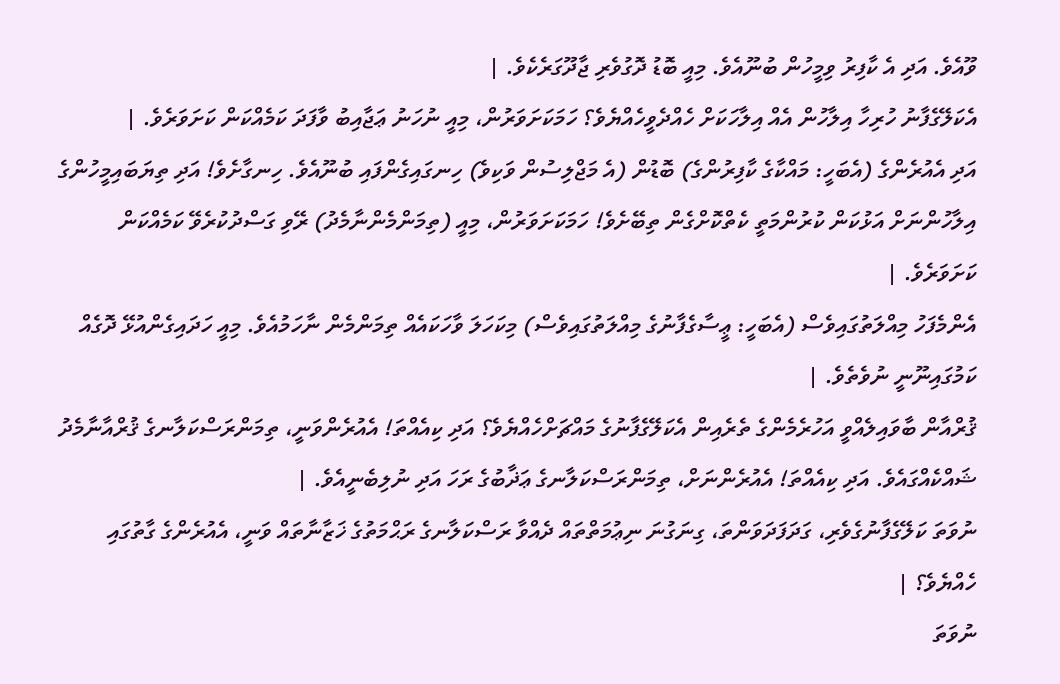ވޫއެވެ. އަދި އެ ކާފިރު ވިމީހުން ބުނޫއެވެ. މިއީ ބޮޑު ދޮގުވެރި ޖާދޫގަރެކެވެ. |
އެކަލޭގެފާނު ހުރިހާ އިލާހުން އެއް އިލާހަކަށް ހެއްދެވީހެއްޔެވެ؟ ހަމަކަށަވަރުން، މިއީ ނުހަނު ޢަޖާއިބު ވާފަދަ ކަމެއްކަން ކަށަވަރެވެ. |
އަދި އެއުރެންގެ (އެބަހީ: މައްކާގެ ކާފިރުންގެ) ބޮޑުން (އެ މަޖްލިސުން ވަކިވެ) ހިނގައިގެންފައި ބުނޫއެވެ. ހިނގާށެވެ! އަދި ތިޔަބައިމީހުންގެ އިލާހުންނަށް އަޅުކަން ކުރުންމަތީ ކެތްކޮށްގެން ތިބޭށެވެ! ހަމަކަށަވަރުން، މިއީ (ތިމަންމެންނާމެދު) ރޭވި ގަސްދުކުރެވޭ ކަމެއްކަން ކަށަވަރެވެ. |
އެންމެފަހު މިއްލަތުގައިވެސް (އެބަހީ: ޢީސާގެފާނުގެ މިއްލަތުގައިވެސް) މިކަހަލަ ވާހަކައެއް ތިމަންމެން ނާހަމުއެވެ. މިއީ ހަދައިގެންއުޅޭ ދޮގެއް ކަމުގައިނޫނީ ނުވެތެވެ. |
ޤުރްއާން ބާވައިލެއްވީ އަހުރެމެންގެ ތެރެއިން އެކަލޭގެފާނުގެ މައްޗަށްހެއްޔެވެ؟ އަދި ކިއެއްތަ! އެއުރެންވަނީ، ތިމަންރަސްކަލާނގެ ޤުރްއާނާމެދު ޝައްކެއްގައެވެ. އަދި ކިއެއްތަ! އެއުރެންނަށް، ތިމަންރަސްކަލާނގެ ޢަޛާބުގެ ރަހަ އަދި ނުލިބެނީއެވެ. |
ނުވަތަ ކަލޭގެފާނުގެވެރި، ގަދަފަދަވަންތަ، ގިނަގުނަ ނިޢުމަތްތައް ދެއްވާ ރަސްކަލާނގެ ރަޙްމަތުގެ ޚަޒާނާތައް ވަނީ، އެއުރެންގެ ގާތުގައި ހެއްޔެވެ؟ |
ނުވަތަ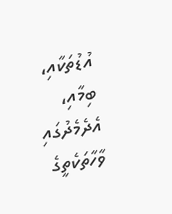އުޑުތަކާއި، ބިމާއި، އެދެމެދުގައި ވާހާތަކެތީގެ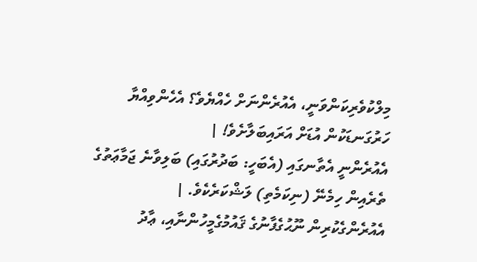މިލްކުވެރިކަންވަނީ، އެއުރެންނަށް ހެއްޔެވެ؟ އެހެންވިއްޔާ ހަރުގަނޑަކުން އުޑަށް އަރައިބަލާށެވެ! |
އެއުރެންނީ އެތާނގައި (އެބަހީ: ބަދުރުގައި) ބަލިވާނެ ޖަމާޢަތުގެ ތެރެއިން ހިމެނޭ (ނިކަމެތި) ލަޝްކަރެކެވެ. |
އެއުރެންގެކުރިން ނޫޙުގެފާނުގެ ޤައުމުގެމީހުންނާއި، ޢާދު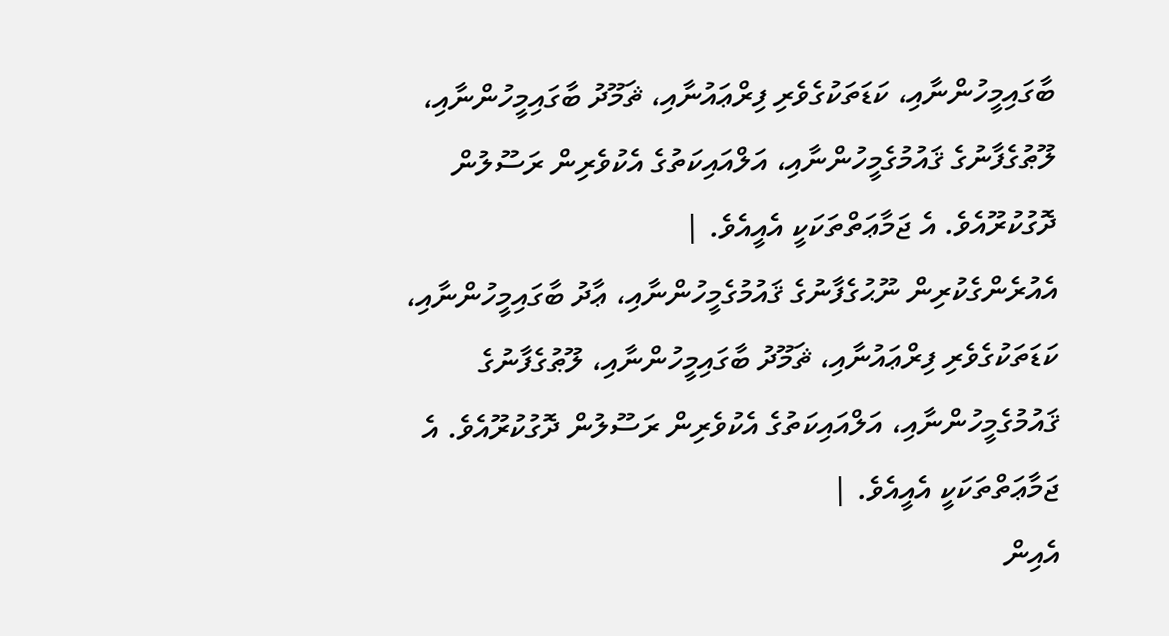ބާގައިމީހުންނާއި، ކަޑަތަކުގެވެރި ފިރްޢައުނާއި، ޘަމޫދު ބާގައިމީހުންނާއި، ލޫޠުގެފާނުގެ ޤައުމުގެމީހުންނާއި، އަލްއައިކަތުގެ އެކުވެރިން ރަސޫލުން ދޮގުކުރޫއެވެ. އެ ޖަމާޢަތްތަކަކީ އެއީއެވެ. |
އެއުރެންގެކުރިން ނޫޙުގެފާނުގެ ޤައުމުގެމީހުންނާއި، ޢާދު ބާގައިމީހުންނާއި، ކަޑަތަކުގެވެރި ފިރްޢައުނާއި، ޘަމޫދު ބާގައިމީހުންނާއި، ލޫޠުގެފާނުގެ ޤައުމުގެމީހުންނާއި، އަލްއައިކަތުގެ އެކުވެރިން ރަސޫލުން ދޮގުކުރޫއެވެ. އެ ޖަމާޢަތްތަކަކީ އެއީއެވެ. |
އެއިން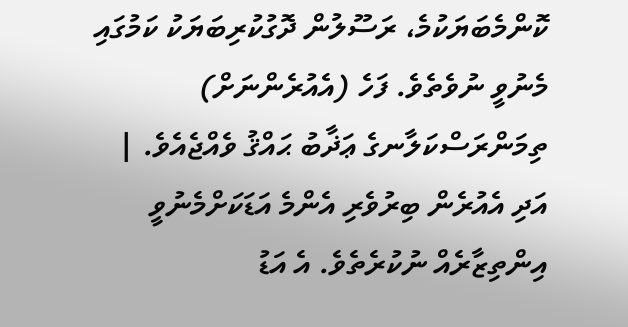ކޮންމެބަޔަކުމެ، ރަސޫލުން ދޮގުކުރިބަޔަކު ކަމުގައި މެނުވީ ނުވެތެވެ. ފަހެ (އެއުރެންނަށް) ތިމަންރަސްކަލާނގެ ޢަޛާބު ޙައްޤު ވެއްޖެއެވެ. |
އަދި އެއުރެން ބިރުވެރި އެންމެ އަޑަކަށްމެނުވީ އިންތިޒާރެއް ނުކުރެތެވެ. އެ އަޑު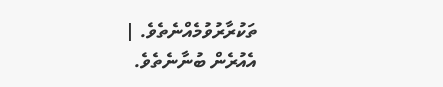ތަކުރާރުވުމެއްނެތެވެ. |
އެއުރެން ބުނާނެތެވެ.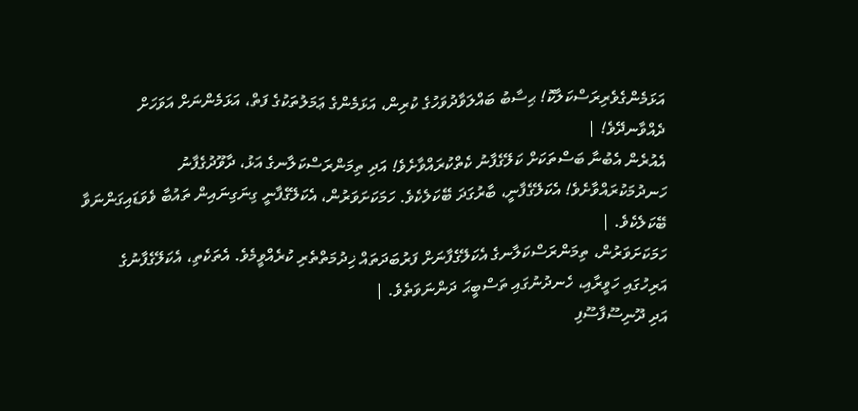އަޅަމެންގެވެރިރަސްކަލާކޮ! ޙިސާބު ބައްލަވާދުވަހުގެ ކުރިން، އަޅަމެންގެ ޢަމަލުތަކުގެ ފަތް، އަޅަމެންނަށް އަވަހަށް ދެއްވާނދޭވެ! |
އެއުރެން އެބުނާ ބަސްތަކަށް ކަލޭގެފާނު ކެތްކުރައްވާށެވެ! އަދި ތިމަންރަސްކަލާނގެ އަޅު، ދާވޫދުގެފާނު ހަނދުމަކުރައްވާށެވެ! އެކަލޭގެފާނީ، ބާރުގަދަ ބޭކަލެކެވެ. ހަމަކަށަވަރުން، އެކަލޭގެފާނީ ގިނަގިނައިން ތައުބާ ވެވަޑައިގަންނަވާ ބޭކަލެކެވެ. |
ހަމަކަށަވަރުން، ތިމަންރަސްކަލާނގެ އެކަލޭގެފާނަށް ފަރުބަދަތައް ޚިދުމަތްތެރި ކުރެއްވީމެވެ. އެތަކެތި، އެކަލޭގެފާނުގެ އަރިހުގައި ހަވީރާއި، ހެނދުނުގައި ތަސްބީޙަ ދަންނަވަތެވެ. |
އަދި ދޫނިސޫފާސޫފި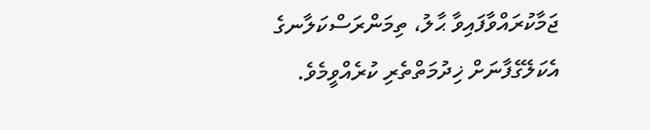ޖަމާކުރައްވާފައިވާ ޙާލު، ތިމަންރަސްކަލާނގެ އެކަލޭގެފާނަށް ޚިދުމަތްތެރި ކުރެއްވީމެވެ.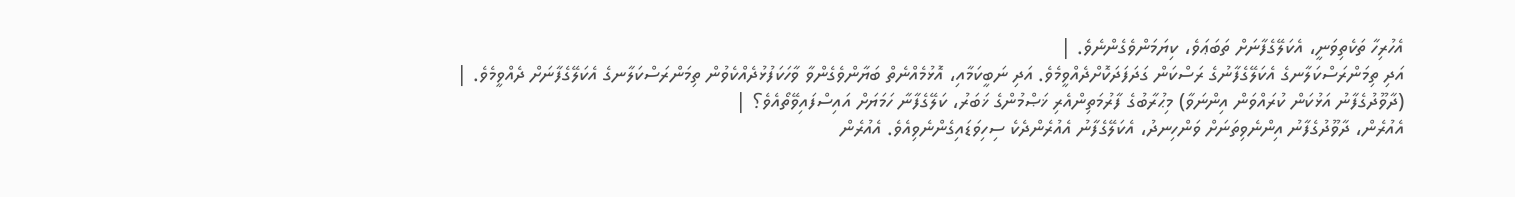އެހުރިހާ ތަކެތިވަނީ، އެކަލޭގެފާނަށް ތަބަޢަވެ، ކިޔަމަންވެގެންނެވެ. |
އަދި ތިމަންރަސްކަލާނގެ އެކަލޭގެފާނުގެ ރަސްކަން ގަދަފަދަކޮށްދެއްވީމެވެ. އަދި ނަބީކަމާއި، އޮޅުމެއްނެތް ބަޔާންވެގެންވާ ވާހަކަފުޅުދެއްކެވުން ތިމަންރަސްކަލާނގެ އެކަލޭގެފާނަށް ދެއްވީމެވެ. |
(ދާވޫދުގެފާނު އަޅުކަން ކުރައްވަން އިންނަވާ) މިޙުރާބުގެ ފާރުމަތިންއެރި ޚަޞްމުންގެ ޚަބަރު، ކަލޭގެފާނާ ހަމަޔަށް އައިސްފައިވޭތޯއެވެ؟ |
އެއުރެން، ދާވޫދުގެފާނު އިންނެވިތަނަށް ވަންހިނދު، އެކަލޭގެފާނު އެއުރެންދެކެ ސިހިވަޑައިގެންނެވިއެވެ. އެއުރެން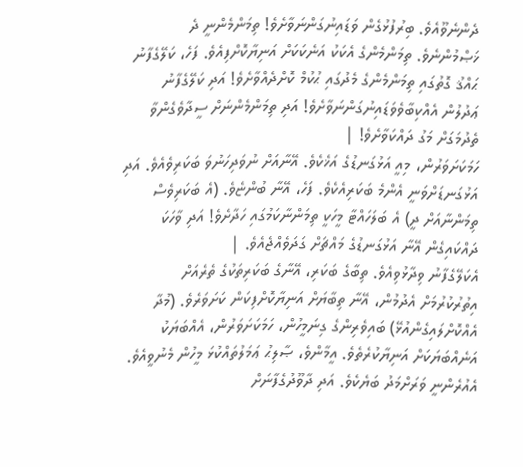ދެންނެވޫއެވެ. ބިރުފުޅުގެން ވަޑައިނުގަންނަވާށެވެ! ތިމަންމެންނީ ދެ ޚަޞްމުންނެވެ. ތިމަންމެންގެ އެކަކު އަނެކަކަށް އަނިޔާކޮށްފިއެވެ. ފަހެ، ކަލޭގެފާނު ޙައްޤު ގޮތުގައި ތިމަންމެންގެ މެދުގައި ޙުކުމް ކޮށްދެއްވާށެވެ! އަދި ކަލޭގެފާނު ޢަދުލުން އެއްކިބާވެވަޑައިނުގަންނަވާށެވެ! އަދި ތިމަންމެންނަށް ސީދާވެގެންވާ ތެދުމަގަށް މަގު ދައްކަވާށެވެ! |
ހަމަކަށަވަރުން، މިއީ އަޅުގަނޑުގެ އަޚެކެވެ. އޭނާއަށް ނުވަދިހަނުވަ ބަކަރިވެއެވެ. އަދި އަޅުގަނޑަށްވަނީ އެންމެ ބަކަރިއެކެވެ. ފަހެ، އޭނާ ބުންޏެވެ. (އެ ބަކަރިވެސް ތިމަންނާއަށް ދީ) އެ ބަލަހައްޓާ މީހަކީ ތިމަންނާކަމުގައި ހަދާށެވެ! އަދި ވާހަކަ ދައްކައިގެން އޭނާ އަޅުގަނޑުގެ މައްޗަށް ގަދަވެއްޖެއެވެ. |
އެކަލޭގެފާނު ވިދާޅުވިއެވެ. ތިބާގެ ބަކަރި، އޭނާގެ ބަކަރިތަކުގެ ތެރެއަށް އިތުރުކުރުމަށް އެދުމުން، އޭނާ ތިބާޔަށް އަނިޔާކޮށްފިކަން ކަށަވަރެވެ. (މުދާ އެއްކޮށްލައިގެންއުޅޭ) ބައިވެރިންގެ ގިނަމީހުން، ހަމަކަށަވަރުން، އެއްބަޔަކު އަނެއްބަޔަކަށް އަނިޔާކުރެތެވެ. އީމާންވެ، ޞާލިޙު ޢަމަލުތައްކުޅަ މީހުން މެނުވީއެވެ. އެއުރެންނީ ވަރަށްމަދު ބަޔެކެވެ. އަދި ދާވޫދުގެފާނަށް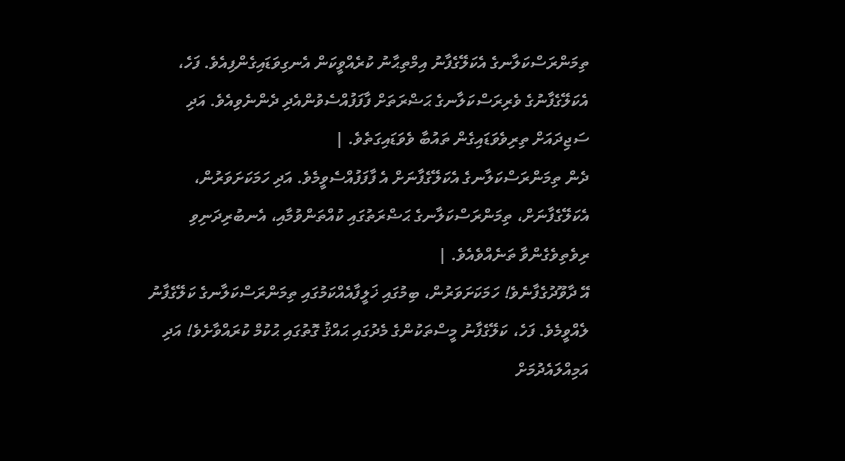ތިމަންރަސްކަލާނގެ އެކަލޭގެފާނު އިމްތިޙާނު ކުރެއްވީކަން އެނގިވަޑައިގެންފިއެވެ. ފަހެ، އެކަލޭގެފާނުގެ ވެރިރަސްކަލާނގެ ޙަޟްރަތަށް ފާފަފުއްސެވުންއެދި ދެންނެވިއެވެ. އަދި ސަޖިދައަށް ތިރިވެވަޑައިގެން ތައުބާ ވެވަޑައިގަތެވެ. |
ދެން ތިމަންރަސްކަލާނގެ އެކަލޭގެފާނަށް އެ ފާފަފުއްސެވީމެވެ. އަދި ހަމަކަށަވަރުން، އެކަލޭގެފާނަށް، ތިމަންރަސްކަލާނގެ ޙަޟްރަތުގައި ކުއްތަންވުމާއި، އެނބުރިދަނިވި ރިވެތިވެގެންވާ ތަނެއްވެއެވެ. |
އޭ ދާވޫދުގެފާނެވެ! ހަމަކަށަވަރުން، ބިމުގައި ޚަލީފާއެއްކަމުގައި ތިމަންރަސްކަލާނގެ ކަލޭގެފާނު ލެއްވީމެވެ. ފަހެ، ކަލޭގެފާނު މީސްތަކުންގެ މެދުގައި ޙައްޤު ގޮތުގައި ޙުކުމް ކުރައްވާށެވެ! އަދި އަމިއްލައެދުމަށް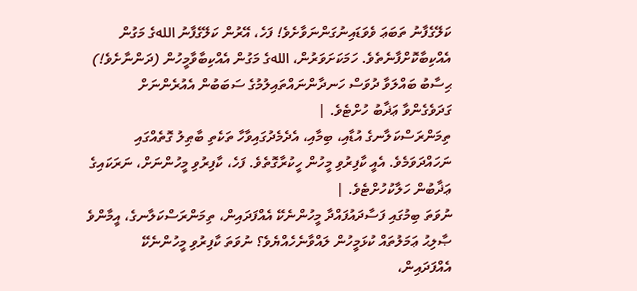ކަލޭގެފާނު ތަބަޢަ ވެވަޑައިނުގަންނަވާށެވެ! ފަހެ، އޭރުން ކަލޭގެފާނު اللهގެ މަގުން އެއްކިބާކޮށްފާނެތެވެ. ހަމަކަށަވަރުން، اللهގެ މަގުން އެއްކިބާވާމީހުން (ދަންނާށެވެ!) ޙިސާބު ބައްލަވާ ދުވަސް ހަނދާންނައްތައިލުމުގެ ސަބަބުން އެއުރެންނަށް ގަދަވެގެންވާ ޢަޛާބު ހުށްޓެވެ. |
ތިމަންރަސްކަލާނގެ އުޑާއި، ބިމާއި، އެދެމެދުގައިވާހާ ތަކެތި ބާޠިލު ގޮތެއްގައި ނަހައްދަވަމެވެ. އެއީ ކާފިރުވި މީހުން ހީކުރާގޮތެވެ. ފަހެ، ކާފިރުވި މީހުންނަށް، ނަރަކައިގެ ޢަޛާބުން ހަލާކުހުށްޓެވެ. |
ނުވަތަ ބިމުގައި ފަސާދައުފައްދާ މީހުންނެކޭ އެއްފަދައިން، ތިމަންރަސްކަލާނގެ، އީމާންވެ ޞާލިޙު ޢަމަލުތައް ކުޅަމީހުން ލައްވާނެހެއްޔެވެ؟ ނުވަތަ ކާފިރުވި މީހުންނެކޭ އެއްފަދައިން،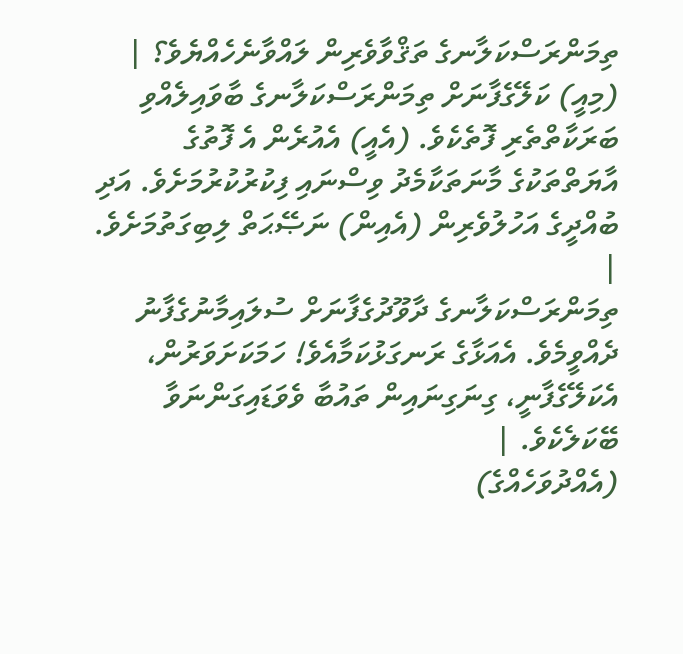ތިމަންރަސްކަލާނގެ ތަޤްވާވެރިން ލައްވާނެހެއްޔެވެ؟ |
(މިއީ) ކަލޭގެފާނަށް ތިމަންރަސްކަލާނގެ ބާވައިލެއްވި ބަރަކާތްތެރި ފޮތެކެވެ. (އެއީ) އެއުރެން އެ ފޮތުގެ އާޔަތްތަކުގެ މާނަތަކާމެދު ވިސްނައި ފިކުރުކުރުމަށެވެ. އަދި ބުއްދީގެ އަހުލުވެރިން (އެއިން) ނަޞޭޙަތް ލިބިގަތުމަށެވެ. |
ތިމަންރަސްކަލާނގެ ދާވޫދުގެފާނަށް ސުލައިމާނުގެފާނު ދެއްވީމެވެ. އެއަޅާގެ ރަނގަޅުކަމާއެވެ! ހަމަކަށަވަރުން، އެކަލޭގެފާނީ، ގިނަގިނައިން ތައުބާ ވެވަޑައިގަންނަވާ ބޭކަލެކެވެ. |
(އެއްދުވަހެއްގެ)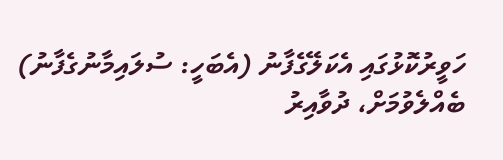ހަވީރުކޮޅުގައި އެކަލޭގެފާނު (އެބަހީ: ސުލައިމާނުގެފާނު) ބެއްލެވުމަށް، ދުވާއިރު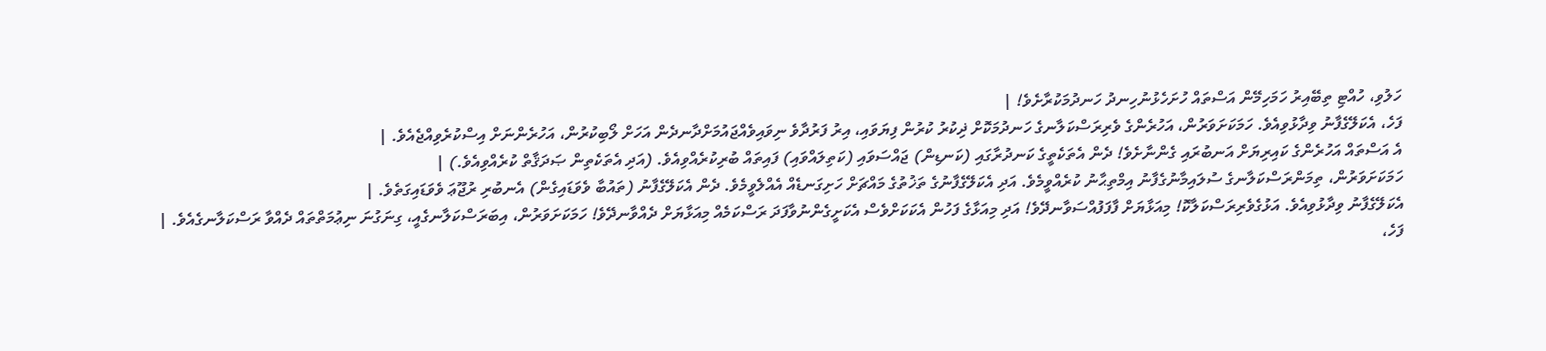ހަލުވި، ހުއްޓި ތިބޭއިރު ހަމަހިމޭން އަސްތައް ހުށަހެޅުނުހިނދު ހަނދުމަކުރާށެވެ! |
ފަހެ، އެކަލޭގެފާނު ވިދާޅުވިއެވެ. ހަމަކަށަވަރުން، އަހުރެންގެ ވެރިރަސްކަލާނގެ ހަނދުމަކޮށް ޛިކުރު ކުރުން ފިޔަވައި، އިރު ފަރުދާވެ ނިވައިވެއްޖައުމަށްދާނދެން އަހަށް ލޯބިކުރުން، އަހުރެންނަށް އިސްކުރެވިއްޖެއެވެ. |
އެ އަސްތައް އަހުރެންގެ ކައިރިޔަށް އަނބުރައި ގެންނާށެވެ! ދެން އެތަކެތީގެ ކަނދުރާގައި (ކަނޑިން) ޖައްސަވައި (ކަތިލައްވައި) ފައިތައް ބުރިކުރެއްވިއެވެ. (އަދި އެތަކެތިން ޞަދަޤާތް ކުރެއްވިއެވެ.) |
ހަމަކަށަވަރުން، ތިމަންރަސްކަލާނގެ ސުލައިމާނުގެފާނު އިމްތިޙާނު ކުރެއްވީމެވެ. އަދި އެކަލޭގެފާނުގެ ތަޚުތުގެ މައްޗަށް ހަށިގަނޑެއް އެއްލެވީމެވެ. ދެން އެކަލޭގެފާނު (ތައުބާ ވެވަޑައިގެން) އެނބުރި ރުޖޫޢަ ވެވަޑައިގަތެވެ. |
އެކަލޭގެފާނު ވިދާޅުވިއެވެ. އަޅުގެވެރިރަސްކަލާކޮ! މިއަޅާޔަށް ފާފަފުއްސަވާނދޭވެ! އަދި މިއަޅާގެ ފަހުން އެކަކަށްވެސް އެކަށީގެންނުވާފަދަ ރަސްކަމެއް މިއަޅާޔަށް ދެއްވާނދޭވެ! ހަމަކަށަވަރުން، އިބަރަސްކަލާނގެއީ، ގިނަގުނަ ނިޢުމަތްތައް ދެއްވާ ރަސްކަލާނގެއެވެ. |
ފަހެ،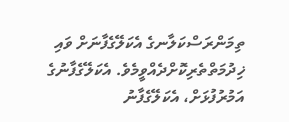ތިމަންރަސްކަލާނގެ އެކަލޭގެފާނަށް ވައި ޚިދުމަތްތެރިކޮށްދެއްވީމެވެ. އެކަލޭގެފާނުގެ އަމުރުފުޅަށް، އެކަލޭގެފާނު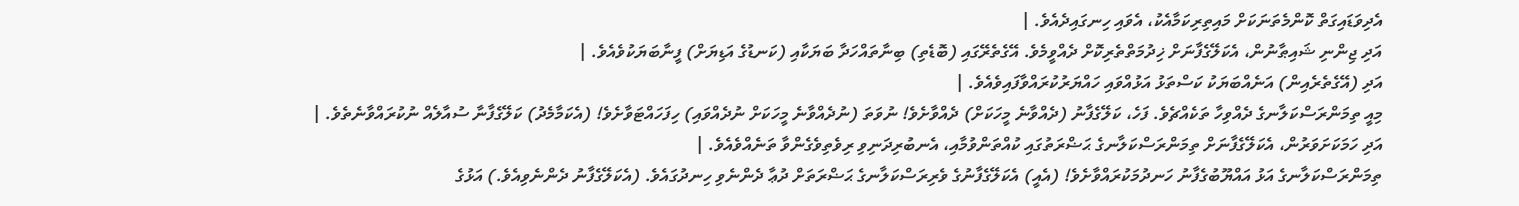އެދިވަޑައިގަތް ކޮންމެތަނަކަށް މައިތިރިކަމާއެކު، އެވައި ހިނގައިދެއެވެ. |
އަދި ޖިންނި ޝައިޠާނުން، އެކަލޭގެފާނަށް ޚިދުމަތްތެރިކޮށް ދެއްވީމެވެ. އޭގެތެރޭގައި (ބޮޑެތި) ބިނާތައްހަދާ ބަޔަކާއި (ކަނޑުގެ އަޑިޔަށް) ފީނާބަޔަކުވެއެވެ. |
އަދި (އޭގެތެރެއިން) އަނެއްބަޔަކު ކަސްތަޅު އަޅުއްވައި ހައްޔަރުކުރައްވާފައިވެއެވެ. |
މިއީ ތިމަންރަސްކަލާނގެ ދެއްވިހާ ތަކެއްޗެވެ. ފަހެ، ކަލޭގެފާނު (ދެއްވާނެ މީހަކަށް) ދެއްވާށެވެ! ނުވަތަ (ނުދެއްވާނެ މީހަކަށް ނުދެއްވައި) ހިފަހައްޓަވާށެވެ! (އެކަމާމެދު) ކަލޭގެފާނާ ސުއާލެއް ނުކުރައްވާނެތެވެ. |
އަދި ހަމަކަށަވަރުން، އެކަލޭގެފާނަށް ތިމަންރަސްކަލާނގެ ޙަޟްރަތުގައި ކުއްތަންވުމާއި، އެނބުރިދަނިވި ރިވެތިވެގެންވާ ތަނެއްވެއެވެ. |
ތިމަންރަސްކަލާނގެ އަޅު އައްޔޫބުގެފާނު ހަނދުމަކުރައްވާށެވެ! (އެއީ) އެކަލޭގެފާނުގެ ވެރިރަސްކަލާނގެ ޙަޟްރަތަށް ދުޢާ ދެންނެވި ހިނދުގައެވެ. (އެކަލޭގެފާނު ދެންނެވިއެވެ.) އަޅުގެ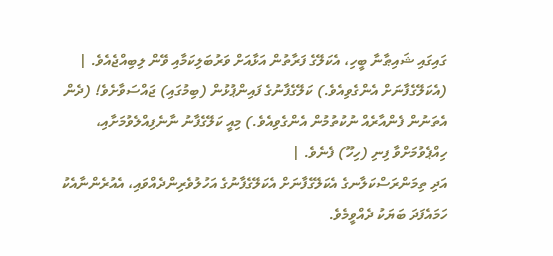ގައިގައި ޝައިޠާނާ ބީހި، އެކަލޭގެ ފަރާތުން އަޅާއަށް ވަރުބަލިކަމާއި ވޭން ލިބިއްޖެއެވެ. |
(އެކަލޭގެފާނަށް އެންގެވިއެވެ.) ކަލޭގެފާނުގެ ފައިންޕުޅުން (ބިމުގައި) ޖައްސަވާށެވެ! (ދެން އެތަނުން ފެންއާރެއް ނުކުތުމުން އެންގެވިއެވެ.) މިއީ ކަލޭގެފާނު ނާނެފިއްލެވުމަށާއި، ހިއްޕެވުމަށްވާ ފިނި (ހިހޫ) ފެނެވެ. |
އަދި ތިމަންރަސްކަލާނގެ އެކަލޭގެފާނަށް އެކަލޭގެފާނުގެ އަހުލުވެރިންދެއްވައި، އެއުރެންނާއެކު ހަމައެފަދަ ބަޔަކު ދެއްވީމެވެ.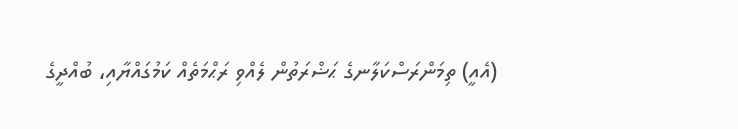(އެއީ) ތިމަންރަސްކަލާނގެ ޙަޟްރަތުން ލެއްވި ރަޙްމަތެއް ކަމުގައްޔާއި، ބުއްދީގެ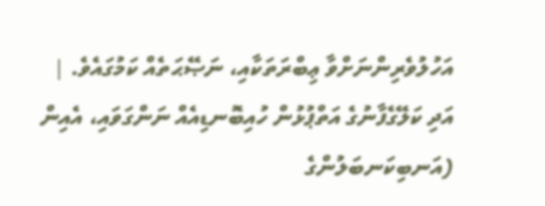އަހުލުވެރިންނަށްވާ ޢިބްރަތަކާއި، ނަޞޭޙަތެއް ކަމުގައެވެ. |
އަދި ކަލޭގެފާނުގެ އަތްޕުޅުން ހުއިބޮނޑިއެއް ނަންގަވައި، އެއިން (އަނބިކަނބަލުންގެ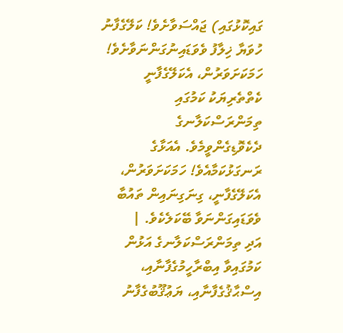ގައިކޮޅުގައި) ޖައްސަވާށެވެ! ކަލޭގެފާނު ހުވަޔާ ޚިލާފު ވެވަޑައިނުގަންނަވާށެވެ! ހަމަކަށަވަރުން، އެކަލޭގެފާނީ ކެތްތެރިޔަކު ކަމުގައި ތިމަންރަސްކަލާނގެ ދެކެވޮޑިގެންވީމެވެ. އެއަޅާގެ ރަނގަޅުކަމާއެވެ! ހަމަކަށަވަރުން، އެކަލޭގެފާނީ، ގިނަގިނައިން ތައުބާ ވެވަޑައިގަންނަވާ ބޭކަލެކެވެ. |
އަދި ތިމަންރަސްކަލާނގެ އަޅުން ކަމުގައިވާ އިބްރާހީމުގެފާނާއި، އިސްޙާޤުގެފާނާއި، ޔަޢުޤޫބުގެފާނު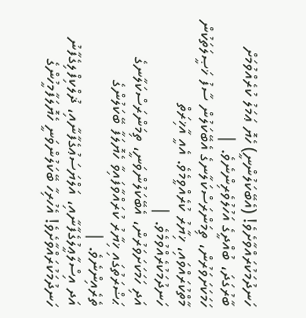ހަނދުމަކުރައްވާށެވެ! (އެބޭކަލުންނީ) ހެޔޮ ޢަމަލު ކުރެއްވުމަށް ބާރުގަދަ، ބުއްދީގެ އަހުލުވެރިންނެވެ. |
ހަމަކަށަވަރުން، ތިމަންރަސްކަލާނގެ އެބޭކަލުން ސާފު ޚަޞީލަތަކުން މާތްކުރައްވައި، ޚިޔާރު ކުރެއްވީމެވެ. އެއީ އާޚިރަތް ހަނދުމަކުރެއްވުމެވެ. |
އަދި ހަމަކަށަވަރުން، އެބޭކަލުންވަނީ، ތިމަންރަސްކަލާނގެ ޙަޟްރަތުގައި ޚިޔާރު ކުރައްވާފައިވާ ހެޔޮލަފާ ބޭކަލުންގެ ތެރެއިންނެވެ. |
އަދ އިސްލާޢީލުގެފާނާއި، އަލްޔަސަޢުގެފާނާއި، ޛުލްކިފްލިގެފާނު ހަނދުމަކުރައްވާށެވެ! އެހުރިހާ ބޭކަލުންވަނީ ހެޔޮލަފާމީހުންގެ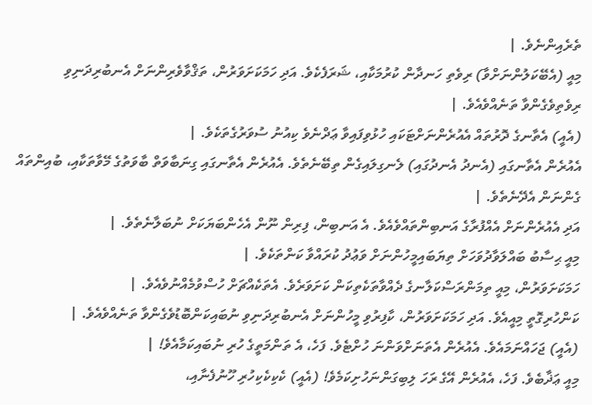ތެރެއިންނެވެ. |
މިއީ (އެބޭކަލުންނަށްވާ) ރިވެތި ހަނދާން ކުރުމަކާއި، ޝަރަފެކެވެ. އަދި ހަމަކަށަވަރުން، ތަޤްވާވެރިންނަށް އެނބުރިދަނިވި ރިވެތިވެގެންވާ ތަނެއްވެއެވެ. |
(އެއީ) އެތާނގެ ދޮރުތައް އެއުރެންނަށްޓަކައި ހުޅުވިފައިވާ ޢަދްނެވެ ކިއުނު ސުވަރުގެތަކެވެ. |
އެއުރެން އެތާނގައި (އެނދު އެނދުގައި) ލެނގިލައިގެން ތިބޭނެތެވެ. އެއުރެން އެތާނގައި ގިނަބާވަތް ބާވަތުގެ މޭވާތަކާއި، ބުއިންތައް ގެންނަން އެދޭނެތެވެ. |
އަދި އެއުރެންނަށް އެއްފުރާގެ އަނބިންތައްވެއެވެ. އެ އަނބިން، ފިރިން ނޫން އެހެންބަޔަކަށް ނުބަލާނެތެވެ. |
މިއީ ޙިސާބު ބައްލަވާދުވަހަށް ތިޔަބައިމީހުންނަށް ވަޢުދު ކުރައްވާ ކަންތަކެވެ. |
ހަމަކަށަވަރުން، މިއީ ތިމަންރަސްކަލާނގެ ދެއްވާތަކެތިކަން ކަށަވަރެވެ. އެތަކެއްޗަށް ހުސްވުމެއްނުވެއެވެ. |
ކަންހުރިގޮތީ މިއީއެވެ. އަދި ހަމަކަށަވަރުން، ކާފިރުވި މީހުންނަށް އެނބުރިދަނިވި ނުބައިކަންބޮޑުވެގެންވާ ތަނެއްވެއެވެ. |
(އެއީ) ޖަހައްނަމައެވެ. އެއުރެން އެތަނަށްވަންނަ ހުށްޓެވެ. ފަހެ، އެ ތަންމަތީގެ ހުރި ނުބައިކަމާއެވެ! |
މިއީ ޢަޛާބެވެ. ފަހެ، އެއުރެން އޭގެ ރަހަ ލިބިގަންނަހުށިކަމެވެ! (އެއީ) ކެކިކެކިހުރި ހޫނުފެނާއި،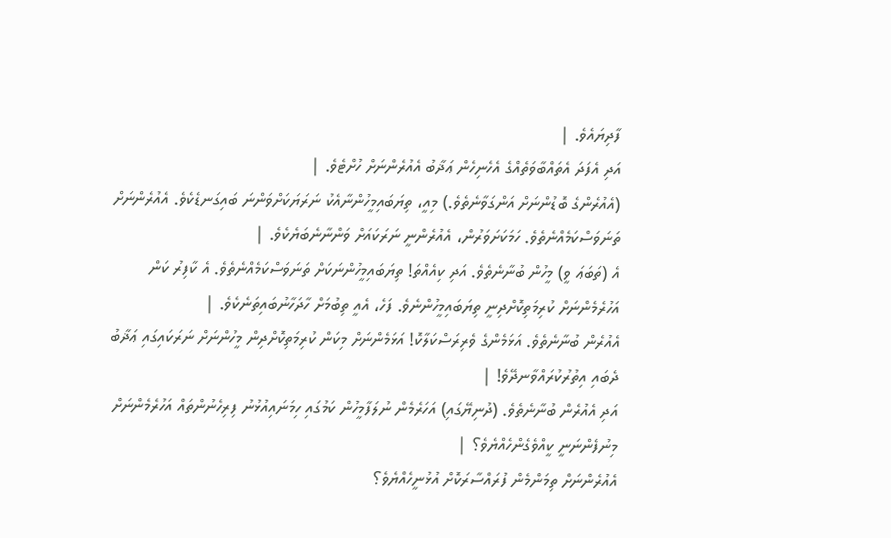ފާދިޔައެވެ. |
އަދި އެފަދަ އެތައްބާވަތެއްގެ އެހެނިހެން ޢަޛާބު އެއުރެންނަށް ހުށްޓެވެ. |
(އެއުރެންގެ ބޮޑުންނަށް އަންގަވާނެތެވެ.) މިއީ، ތިޔަބައިމީހުންނާއެކު ނަރަޔަކަށްވަންނަ ބައިގަނޑެކެވެ. އެއުރެންނަށް ތަނަވަސްކަމެއްނެތެވެ. ހަމަކަށަވަރުން، އެއުރެންނީ ނަރަކައަށް ވަންނާނެބަޔެކެވެ. |
އެ (ތަބަޢަ ވީ) މީހުން ބުނާނެތެވެ. އަދި ކިއެއްތަ! ތިޔަބައިމީހުންނަކަށް ތަނަވަސްކަމެއްނެތެވެ. އެ ކާފިރު ކަން އަހުރެމެންނަށް ކުރިމަތިކޮށްދިނީ ތިޔަބައިމީހުންނެވެ. ފަހެ، އެއީ ތިބުމަށް ހާދަހާނުބައިތަނެކެވެ. |
އެއުރެން ބުނާނެތެވެ. އަޅަމެންގެ ވެރިރަސްކަލާކޮ! އަޅަމެންނަށް މިކަން ކުރިމަތިކޮށްދިން މީހުންނަށް ނަރަކައިގައި ޢަޛާބު ދެބައި އިތުރުކުރައްވާނދޭވެ! |
އަދި އެއުރެން ބުނާނެތެވެ. (ދުނިޔޭގައި) އަހަރެމެން ނުލަފާމީހުން ކަމުގައި ހިމަނައިއުޅުނު ފިރިހެނުންތައް އަހުރެމެންނަށް މިނުފެންނަނީ ކީއްވެގެންހެއްޔެވެ؟ |
އެއުރެންނަށް ތިމަންމެން ފުރައްސާރަކޮށް އުޅުނީހެއްޔެވެ؟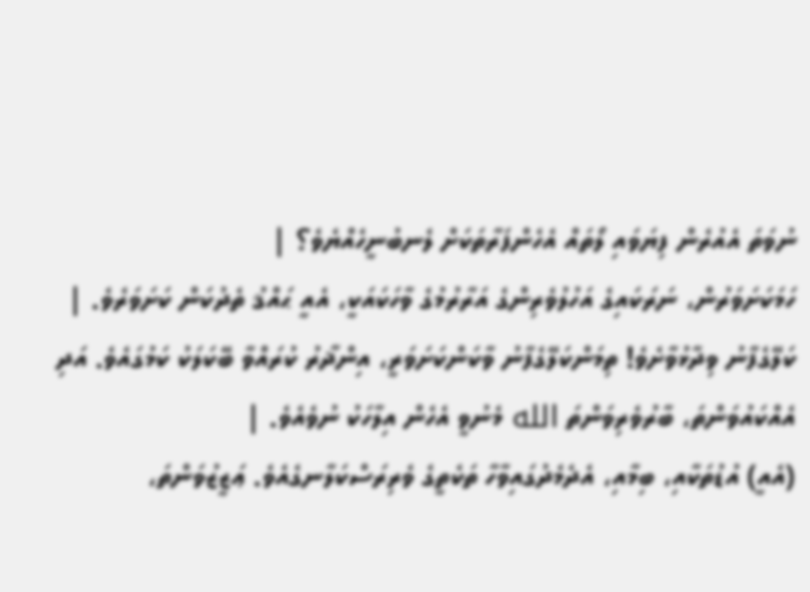ނުވަތަ އެއުރެން ފިޔަވައި ލޯތައް އެހެންފަރާތަކަށް ލެނބުނީހެއްޔެވެ؟ |
ހަމަކަށަވަރުން، ނަރަކައިގެ އަހުލުވެރިންގެ އަރާރުމުގެ ވާހަކައަކީ، އެއީ ޙައްޤު ތެދުކަން ކަށަވަރެވެ. |
ކަލޭގެފާނު ވިދާޅުވާށެވެ! ތިމަންކަލޭގެފާނު ވާކަންކަށަވަރީ، އިންޛާރު ކުރައްވާ ބޭކަލަކު ކަމުގައެވެ. އަދި އެއްކައުވަންތަ، ބާރުވެރިވަންތަ الله މެނުވީ އެހެން އިލާހަކު ނުވެއެވެ. |
(އެއީ) އުޑުތަކާއި، ބިމާއި، އެދެމެދުގައިވާހާ ތަކެތީގެ ވެރިރަސްކަލާނގެއެވެ. ޢަޒީޒުވަންތަ،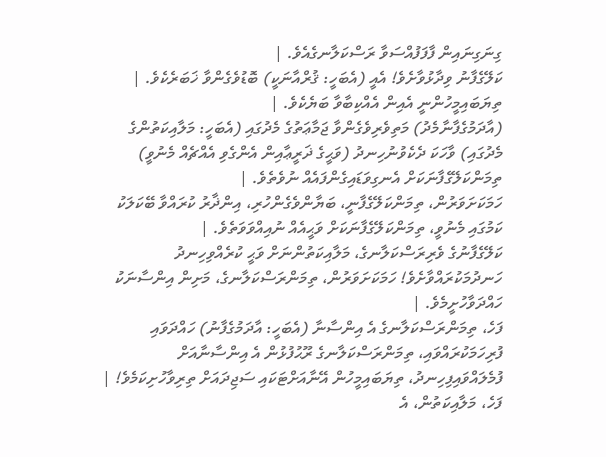ގިނަގިނައިން ފާފަފުއްސަވާ ރަސްކަލާނގެއެވެ. |
ކަލޭގެފާނު ވިދާޅުވާށެވެ! އެއީ (އެބަހީ: ޤުރްއާނަކީ) ބޮޑުވެގެންވާ ޚަބަރެކެވެ. |
ތިޔަބައިމީހުންނީ އެއިން އެއްކިބާވާ ބަޔެކެވެ. |
(އާދަމުގެފާނާމެދު) މަތިވެރިވެގެންވާ ޖަމާޢަތުގެ މެދުގައި (އެބަހީ: މަލާއިކަތުންގެ މެދުގައި) ވާހަކަ ދެކެވުނުހިނދު (ވަޙީގެ ޛަރީޢާއިން އެންގެވި އެއްޗެއް މެނުވީ) ތިމަންކަލޭގެފާނަކަށް އެނގިވަޑައިގެންފައެއް ނުވެތެވެ. |
ހަމަކަށަވަރުން، ތިމަންކަލޭގެފާނީ، ބަޔާންވެގެންހުރި، އިންޛާރު ކުރައްވާ ބޭކަލަކު ކަމުގައި މެނުވީ، ތިމަންކަލޭގެފާނަކަށް ވަޙީއެއް ނުއިއްވަވަތެވެ. |
ކަލޭގެފާނުގެ ވެރިރަސްކަލާނގެ، މަލާއިކަތުންނަށް ވަޙީ ކުރެއްވިހިނދު ހަނދުމަކުރައްވާށެވެ! ހަމަކަށަވަރުން، ތިމަންރަސްކަލާނގެ، މަށިން އިންސާނަކު ހައްދަވާހުށީމެވެ. |
ފަހެ، ތިމަންރަސްކަލާނގެ އެ އިންސާނާ (އެބަހީ: އާދަމުގެފާނު) ހައްދަވައި ފުރިހަމަކުރައްވައި، ތިމަންރަސްކަލާނގެ ރޫޙުފުޅުން އެ އިންސާނާއަށް ފުމެލައްވައިފިހިނދު، ތިޔަބައިމީހުން އޭނާއަށްޓަކައި ސަޖިދައަށް ތިރިވާހުށިކަމެވެ! |
ފަހެ، މަލާއިކަތުން، އެ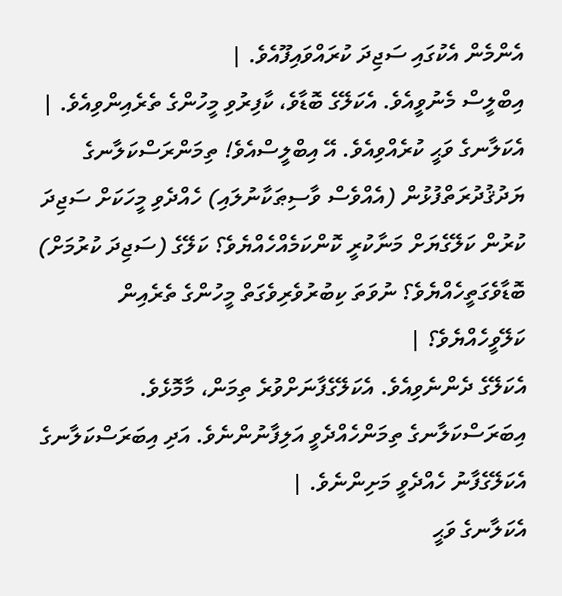އެންމެން އެކުގައި ސަޖިދަ ކުރައްވައިފޫއެވެ. |
އިބްލީސް މެނުވީއެވެ. އެކަލޭގެ ބޮޑާވެ، ކާފިރުވި މީހުންގެ ތެރެއިންވިއެވެ. |
އެކަލާނގެ ވަޙީ ކުރެއްވިއެވެ. އޭ އިބްލީސްއެވެ! ތިމަންރަސްކަލާނގެ ޔަދުޤުދުރަތްފުޅުން (އެއްވެސް ވާސިޠަކާނުލައި) ހެއްދެވި މީހަކަށް ސަޖިދަ ކުރުން ކަލޭގެޔަށް މަނާކުރީ ކޮންކަމެއްހެއްޔެވެ؟ ކަލޭގެ (ސަޖިދަ ކުރުމަށް) ބޮޑާވެގަތީހެއްޔެވެ؟ ނުވަތަ ކިބުރުވެރިވެގަތް މީހުންގެ ތެރެއިން ކަލޭވީހެއްޔެވެ؟ |
އެކަލޭގެ ދެންނެވިއެވެ. އެކަލޭގެފާނަށްވުރެ ތިމަން، މާމޮޅެވެ. އިބަރަސްކަލާނގެ ތިމަންހެއްދެވީ އަލިފާނުންނެވެ. އަދި އިބަރަސްކަލާނގެ އެކަލޭގެފާނު ހެއްދެވީ މަށިންނެވެ. |
އެކަލާނގެ ވަޙީ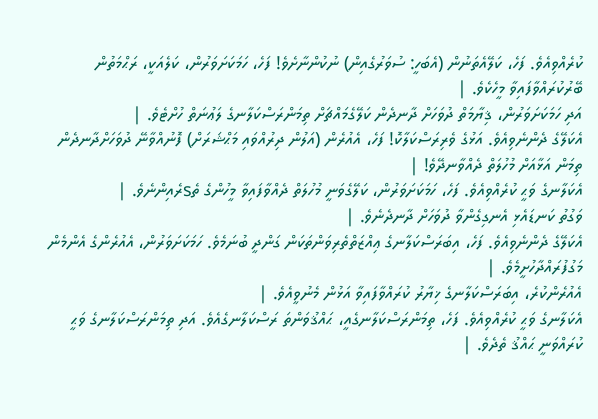ކުރެއްވިއެވެ. ފަހެ، ކަލޭއެތަނުން (އެބަހީ: ސުވަރުގެއިން) ނުކުންނާށެވެ! ފަހެ، ހަމަކަށަވަރުން، ކަލެއަކީ، ރަޙްމަތުން ބޭރުކުރައްވާފައިވާ މީހެކެވެ. |
އަދި ހަމަކަށަވަރުން، ޤިޔާމަތް ދުވަހަށް ދާނދެން ކަލޭގެމައްޗަށް ތިމަންރަސްކަލާނގެ ލަޢުނަތް ހުށްޓެވެ. |
އެކަލޭގެ ދެންނެވިއެވެ. އަޅުގެ ވެރިރަސްކަލާކޮ! ފަހެ، އެއުރެން (އަލުން ދިރުއްވައި މަޙްޝަރަށް) ފޮނުއްވާނޭ ދުވަހަށްދާނދެން ތިމަން އަޅާއަށް މުހުލަތް ދެއްވާނދޭވެ! |
އެކަލާނގެ ވަޙީ ކުރެއްވިއެވެ. ފަހެ، ހަމަކަށަވަރުން، ކަލޭގެވަނީ މުހުލަތް ދެއްވާފައިވާ މީހުންގެ ތެsރެއިންނެވެ. |
ވަގުތު ކަނޑައެޅި އެނގިގެންވާ ދުވަހަށް ދާނދެނެވެ. |
އެކަލޭގެ ދެންނެވިއެވެ. ފަހެ، އިބަރަސްކަލާނގެ ޢިއްޒަތްތެރިވަންތަކަން ގަންދީ ބުނަމެވެ. ހަމަކަށަވަރުން، އެއުރެންގެ އެންމެން މަގުފުރައްދާހުށީމެވެ. |
އެއުރެންކުރެ، އިބަރަސްކަލާނގެ ޚިޔާރު ކުރައްވާފައިވާ އަޅުން މެނުވީއެވެ. |
އެކަލާނގެ ވަޙީ ކުރެއްވިއެވެ. ފަހެ، ތިމަންރަސްކަލާނގެއީ، ޙައްޤުވަންތަ ރަސްކަލާނގެއެވެ. އަދި ތިމަންރަސްކަލާނގެ ވަޙީ ކުރައްވަނީ ޙައްޤު ތެދެވެ. |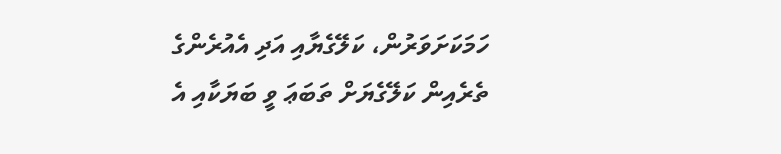ހަމަކަށަވަރުން، ކަލޭގެޔާއި އަދި އެއުރެންގެ ތެރެއިން ކަލޭގެޔަށް ތަބަޢަ ވީ ބަޔަކާއި އެ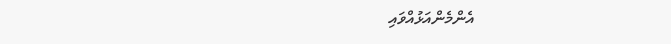އެންމެންއަޅުއްވައި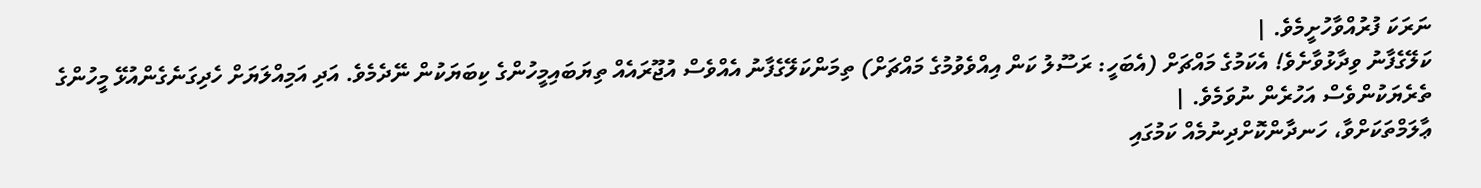ނަރަކަ ފުރުއްވާހުށީމެވެ. |
ކަލޭގެފާނު ވިދާޅުވާށެވެ! އެކަމުގެ މައްޗަށް (އެބަހީ: ރަސޫލު ކަން އިއްވެވުމުގެ މައްޗަށް) ތިމަންކަލޭގެފާނު އެއްވެސް އުޖޫރައެއް ތިޔަބައިމީހުންގެ ކިބަޔަކުން ނޭދެމެވެ. އަދި އަމިއްލަޔަށް ހެދިގަނެގެންއުޅޭ މީހުންގެ ތެރެޔަކުންވެސް އަހުރެން ނުވަމެވެ. |
ޢާލަމްތަކަށްވާ، ހަނދާންކޮށްދިނުމެއް ކަމުގައި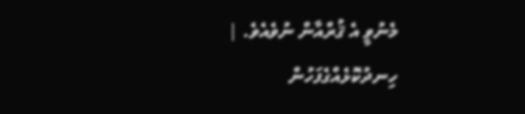މެނުވީ އެ ޤުރްއާން ނުވެއެވެ. |
ހިނދުކޮޅެއްގެފަހުން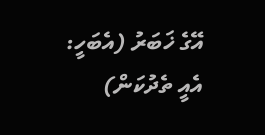އޭގެ ޚަބަރު (އެބަހީ: އެއީ ތެދުކަން)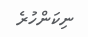ނިކަންހުރެ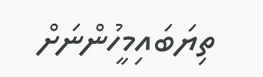ތިޔަބައިމީހުންނަށް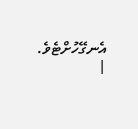އެނގޭހުށްޓެވެ. |